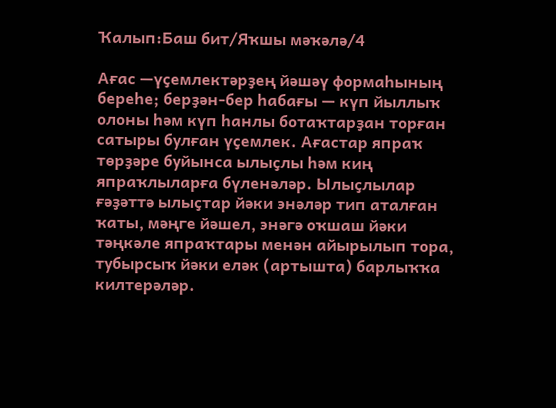Ҡалып:Баш бит/Яҡшы мәҡәлә/4

Ағас —үҫемлектәрҙең йәшәү формаһының береһе; берҙән-бер һабағы — күп йыллыҡ олоны һәм күп һанлы ботаҡтарҙан торған сатыры булған үҫемлек. Ағастар япраҡ төрҙәре буйынса ылыҫлы һәм киң япраҡлыларға бүленәләр. Ылыҫлылар ғәҙәттә ылыҫтар йәки энәләр тип аталған ҡаты, мәңге йәшел, энәгә оҡшаш йәки тәңкәле япраҡтары менән айырылып тора, тубырсыҡ йәки еләк (артышта) барлыҡҡа килтерәләр.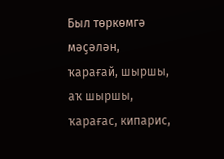Был төркөмгә мәҫәлән, ҡарағай, шыршы, аҡ шыршы, ҡарағас, кипарис,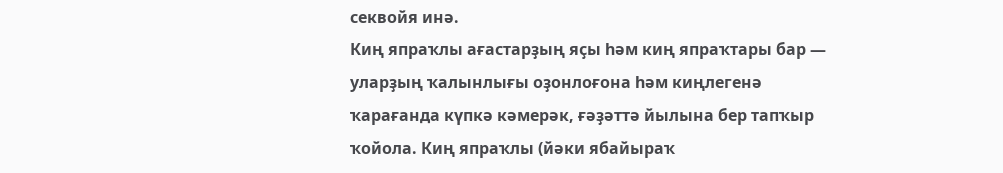секвойя инә.
Киң япраҡлы ағастарҙың яҫы һәм киң япраҡтары бар — уларҙың ҡалынлығы оҙонлоғона һәм киңлегенә ҡарағанда күпкә кәмерәк, ғәҙәттә йылына бер тапҡыр ҡойола. Киң япраҡлы (йәки ябайыраҡ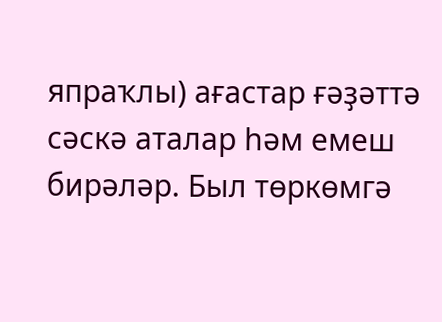япраҡлы) ағастар ғәҙәттә сәскә аталар һәм емеш бирәләр. Был төркөмгә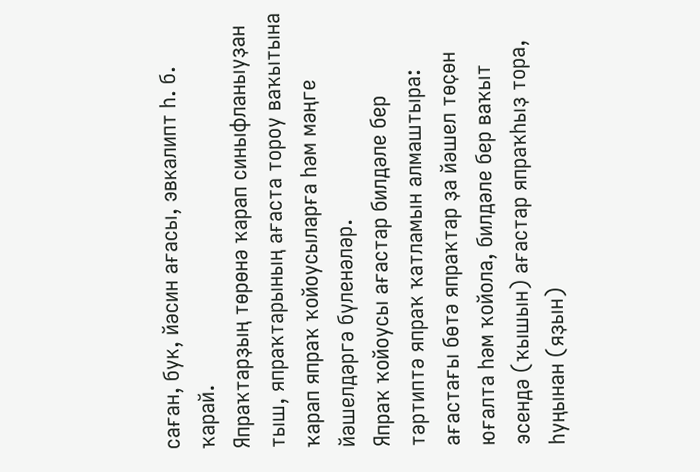саған, бук, йәсин ағасы, эвкалипт һ. б. ҡарай.
Япраҡтарҙың төрөнә ҡарап синыфланыуҙан тыш, япраҡтарының ағаста тороу ваҡытына ҡарап япраҡ ҡойоусыларға һәм мәңге йәшелдәргә бүленәләр.
Япраҡ ҡойоусы ағастар билдәле бер тәртиптә япраҡ ҡатламын алмаштыра: ағастағы бөтә япраҡтар ҙа йәшел төҫөн юғалта һәм ҡойола, билдәле бер ваҡыт эсендә (ҡышын) ағастар япраҡһыҙ тора, һуңынан (яҙын)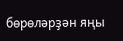бөрөләрҙән яңы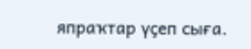япраҡтар үҫеп сыға.